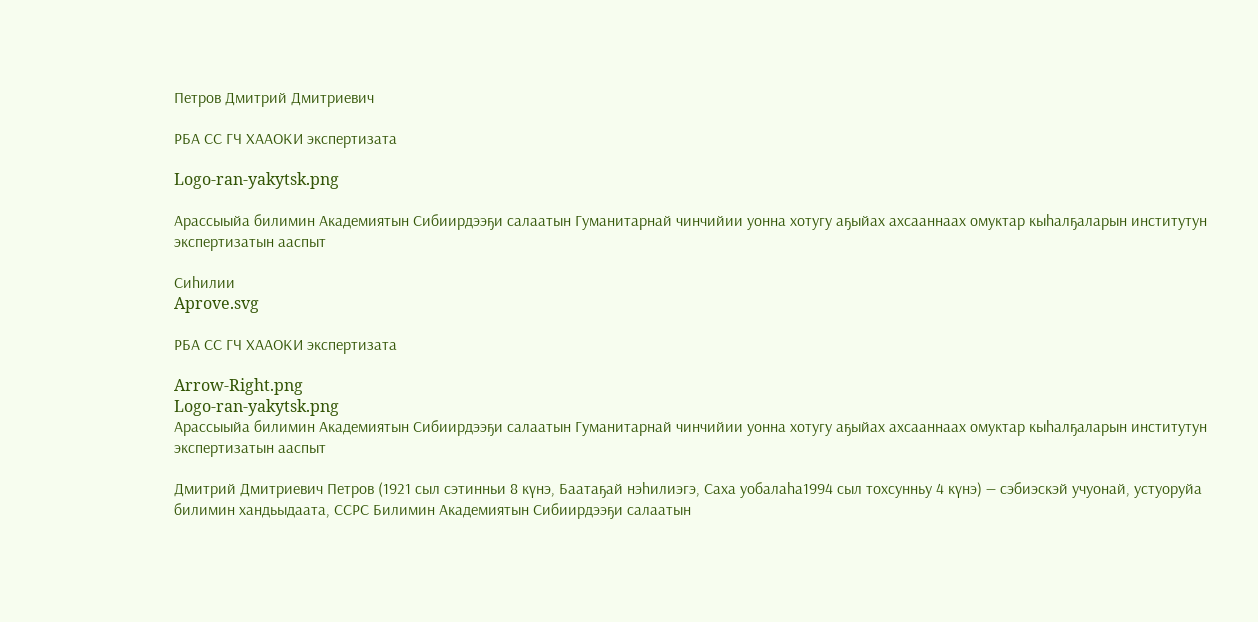Петров Дмитрий Дмитриевич

РБА СС ГЧ ХААОКИ экспертизата

Logo-ran-yakytsk.png

Арассыыйа билимин Академиятын Сибиирдээҕи салаатын Гуманитарнай чинчийии уонна хотугу аҕыйах ахсааннаах омуктар кыһалҕаларын институтун экспертизатын ааспыт

Сиһилии
Aprove.svg

РБА СС ГЧ ХААОКИ экспертизата

Arrow-Right.png
Logo-ran-yakytsk.png
Арассыыйа билимин Академиятын Сибиирдээҕи салаатын Гуманитарнай чинчийии уонна хотугу аҕыйах ахсааннаах омуктар кыһалҕаларын институтун экспертизатын ааспыт

Дмитрий Дмитриевич Петров (1921 сыл сэтинньи 8 күнэ, Баатаҕай нэһилиэгэ, Саха уобалаһа1994 сыл тохсунньу 4 күнэ) — сэбиэскэй учуонай, устуоруйа билимин хандьыдаата, ССРС Билимин Академиятын Сибиирдээҕи салаатын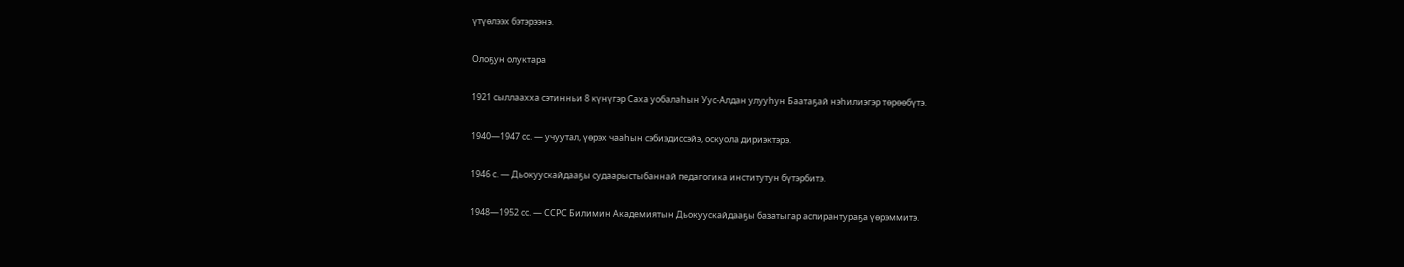үтүөлээх бэтэрээнэ.

Олоҕун олуктара

1921 сыллаахха сэтинньи 8 күнүгэр Саха уобалаһын Уус-Алдан улууһун Баатаҕай нэһилиэгэр төрөөбүтэ.

1940—1947 сс. — учуутал, үөрэх чааһын сэбиэдиссэйэ, оскуола дириэктэрэ.

1946 с. — Дьокуускайдааҕы судаарыстыбаннай педагогика институтун бүтэрбитэ.

1948—1952 сс. — ССРС Билимин Академиятын Дьокуускайдааҕы базатыгар аспирантураҕа үөрэммитэ.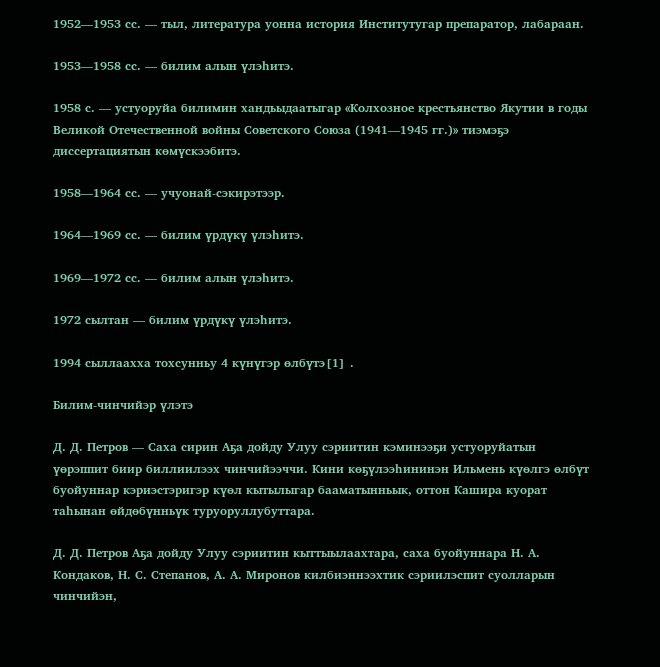1952—1953 сс. — тыл, литература уонна история Институтугар препаратор, лабараан.

1953—1958 сс. — билим алын үлэһитэ.

1958 с. — устуоруйа билимин хандьыдаатыгар «Колхозное крестьянство Якутии в годы Великой Отечественной войны Советского Союза (1941—1945 гг.)» тиэмэҕэ диссертациятын көмүскээбитэ.

1958—1964 сс. — учуонай-сэкирэтээр.

1964—1969 сс. — билим үрдүкү үлэһитэ.

1969—1972 сс. — билим алын үлэһитэ.

1972 сылтан — билим үрдүкү үлэһитэ.

1994 сыллаахха тохсунньу 4 күнүгэр өлбүтэ[1] .

Билим-чинчийэр үлэтэ

Д. Д. Петров — Саха сирин Аҕа дойду Улуу сэриитин кэминээҕи устуоруйатын үөрэппит биир биллиилээх чинчийээччи. Кини көҕүлээһининэн Ильмень күөлгэ өлбүт буойуннар кэриэстэригэр күөл кытылыгар бааматынньык, оттон Кашира куорат таһынан өйдөбүнньүк туруоруллубуттара.

Д. Д. Петров Аҕа дойду Улуу сэриитин кыттыылаахтара, саха буойуннара Н. А. Кондаков, Н. С. Степанов, А. А. Миронов килбиэннээхтик сэриилэспит суолларын чинчийэн,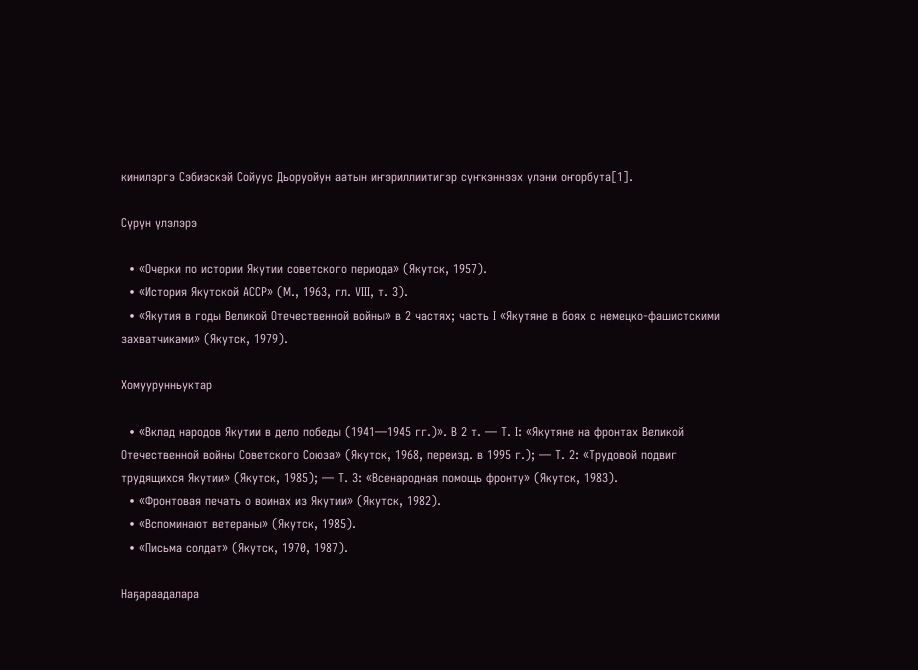кинилэргэ Сэбиэскэй Сойуус Дьоруойун аатын иҥэриллиитигэр сүҥкэннээх үлэни оҥорбута[1].

Сүрүн үлэлэрэ

  • «Очерки по истории Якутии советского периода» (Якутск, 1957).
  • «История Якутской АССР» (М., 1963, гл. VIII, т. 3).
  • «Якутия в годы Великой Отечественной войны» в 2 частях; часть I «Якутяне в боях с немецко-фашистскими захватчиками» (Якутск, 1979).

Хомуурунньуктар

  • «Вклад народов Якутии в дело победы (1941—1945 гг.)». В 2 т. — Т. I: «Якутяне на фронтах Великой Отечественной войны Советского Союза» (Якутск, 1968, переизд. в 1995 г.); — Т. 2: «Трудовой подвиг трудящихся Якутии» (Якутск, 1985); — Т. 3: «Всенародная помощь фронту» (Якутск, 1983).
  • «Фронтовая печать о воинах из Якутии» (Якутск, 1982).
  • «Вспоминают ветераны» (Якутск, 1985).
  • «Письма солдат» (Якутск, 1970, 1987).

Наҕараадалара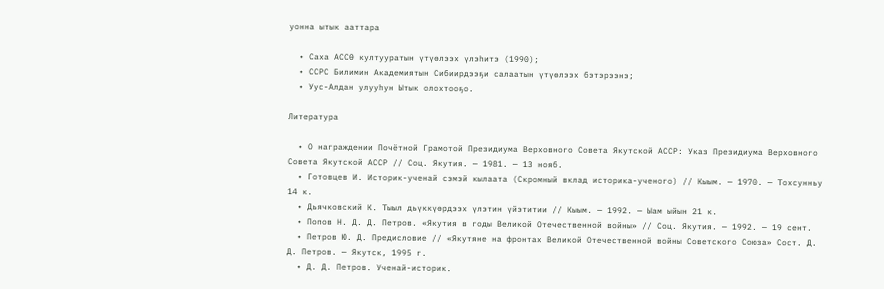уонна ытык ааттара

  • Саха АССӨ култууратын үтүөлээх үлэһитэ (1990);
  • ССРС Билимин Академиятын Сибиирдээҕи салаатын үтүөлээх бэтэрээнэ;
  • Уус-Алдан улууһун Ытык олохтооҕо.

Литература

  • О награждении Почётной Грамотой Президиума Верховного Совета Якутской АССР: Указ Президиума Верховного Совета Якутской АССР // Соц. Якутия. — 1981. — 13 нояб.
  • Готовцев И. Историк-ученай сэмэй кылаата (Скромный вклад историка-ученого) // Кыым. — 1970. — Тохсунньу 14 к.
  • Дьячковский К. Тыыл дьүккүөрдээх үлэтин үйэтитии // Кыым. — 1992. — Ыам ыйын 21 к.
  • Попов Н. Д. Д. Петров. «Якутия в годы Великой Отечественной войны» // Соц. Якутия. — 1992. — 19 сент.
  • Петров Ю. Д. Предисловие // «Якутяне на фронтах Великой Отечественной войны Советского Союза» Сост. Д. Д. Петров. — Якутск, 1995 г.
  • Д. Д. Петров. Ученай-историк.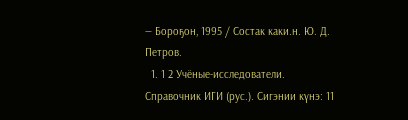— Бороҕон, 1995 / Состак каки.н. Ю. Д. Петров.
  1. 1 2 Учёные-исследователи. Справочник ИГИ (рус.). Сигэнии күнэ: 11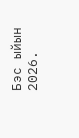Бэс ыйын 2026.